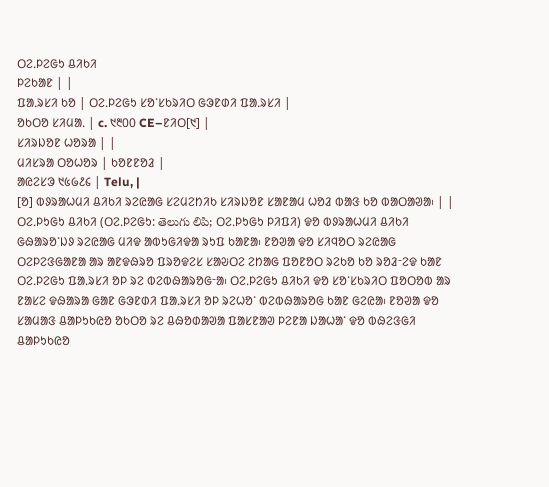ᱛᱮᱹᱞᱮᱜᱩ ᱪᱤᱠᱤ
ᱞᱮᱠᱟᱱ | |
ᱯᱟᱹᱨᱥᱤ ᱠᱚ | ᱛᱮᱹᱞᱮᱜᱩ ᱥᱚᱸᱥᱠᱨᱤᱛ ᱜᱳᱱᱰᱤ ᱯᱟᱹᱨᱥᱤ |
ᱚᱠᱛᱚ ᱥᱤᱢᱟᱹ | c. ᱑᱓᱐᱐ CE–ᱱᱤᱛ[᱑] |
ᱥᱤᱨᱡᱚᱱ ᱦᱚᱨᱟ | |
ᱢᱤᱥᱨᱟ ᱛᱚᱦᱚᱨ | ᱠᱚᱱᱱᱚᱲ |
ᱟᱭᱮᱥᱳ ᱑᱕᱙᱒᱔ | Telu, |
[ᱚ] ᱵᱽᱨᱟᱦᱢᱤ ᱪᱤᱠᱤ ᱨᱮᱭᱟᱜ ᱥᱮᱢᱮᱴᱤᱠ ᱥᱤᱨᱡᱚᱱ ᱥᱟᱱᱟᱢ ᱦᱚᱲ ᱵᱟᱝ ᱠᱚ ᱵᱟᱛᱟᱣᱟ᱾ | |
ᱛᱮᱹᱞᱩᱜᱩ ᱪᱤᱠᱤ (ᱛᱮᱹᱞᱮᱜᱩ: తెలుగు లిపి; ᱛᱮᱹᱞᱩᱜᱩ ᱞᱤᱯᱤ) ᱫᱚ ᱵᱽᱨᱟᱦᱢᱤ ᱪᱤᱠᱤ ᱜᱷᱟᱨᱚᱸᱡᱽ ᱨᱮᱭᱟᱜ ᱢᱤᱫ ᱟᱵᱩᱜᱤᱫᱟ ᱨᱩᱯ ᱠᱟᱱᱟ᱾ ᱱᱚᱣᱟ ᱫᱚ ᱥᱤᱧᱚᱛ ᱨᱮᱭᱟᱜ ᱛᱮᱞᱮᱝᱜᱟᱱᱟ ᱟᱨ ᱟᱱᱫᱷᱨᱚ ᱯᱨᱚᱫᱮᱥ ᱥᱟᱶᱛᱮ ᱮᱴᱟᱜ ᱯᱚᱱᱚᱛ ᱨᱮᱠᱚ ᱠᱚ ᱨᱚᱲᱼᱮᱫ ᱠᱟᱱ ᱛᱮᱹᱞᱮᱜᱩ ᱯᱟᱹᱨᱥᱤ ᱚᱞ ᱨᱮ ᱵᱮᱵᱷᱟᱨᱚᱜᱼᱟ᱾ ᱛᱮᱹᱞᱮᱜᱩ ᱪᱤᱠᱤ ᱫᱚ ᱥᱚᱸᱥᱠᱨᱤᱛ ᱯᱚᱛᱚᱵ ᱟᱨ ᱱᱟᱥᱮ ᱫᱷᱟᱨᱟ ᱜᱟᱱ ᱜᱳᱱᱰᱤ ᱯᱟᱹᱨᱥᱤ ᱚᱞ ᱨᱮᱦᱚᱸ ᱵᱮᱵᱷᱟᱨᱚᱜ ᱠᱟᱱ ᱜᱮᱭᱟ᱾ ᱱᱚᱣᱟ ᱫᱚ ᱥᱟᱢᱟᱝ ᱪᱟᱞᱩᱠᱭᱚ ᱚᱠᱛᱚ ᱨᱮ ᱪᱷᱚᱰᱟᱣᱟ ᱯᱟᱥᱱᱟᱣ ᱞᱮᱱᱟ ᱡᱟᱦᱟᱸ ᱫᱚ ᱵᱷᱮᱝᱜᱤ ᱪᱟᱞᱩᱠᱭᱚ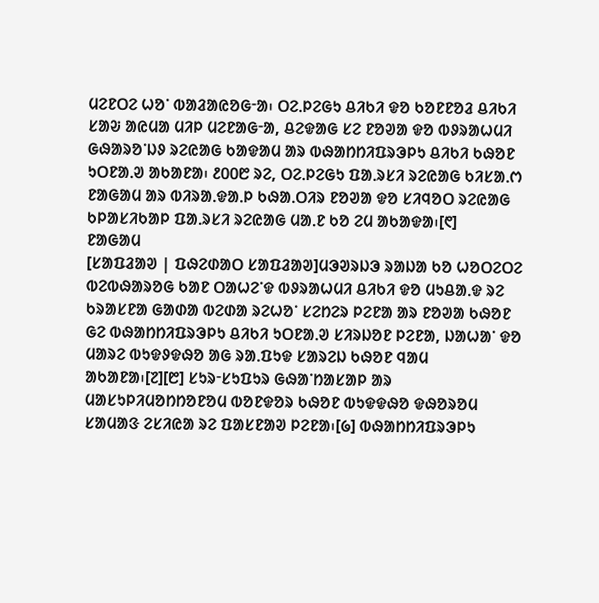ᱢᱮᱱᱛᱮ ᱦᱚᱸ ᱵᱟᱲᱟᱭᱚᱜᱼᱟ᱾ ᱛᱮᱹᱞᱮᱜᱩ ᱪᱤᱠᱤ ᱫᱚ ᱠᱚᱱᱱᱚᱲ ᱪᱤᱠᱤ ᱥᱟᱶ ᱟᱭᱢᱟ ᱢᱤᱞ ᱢᱮᱱᱟᱜᱼᱟ, ᱪᱮᱫᱟᱜ ᱥᱮ ᱱᱚᱣᱟ ᱫᱚ ᱵᱽᱨᱟᱦᱢᱤ ᱜᱷᱟᱨᱚᱸᱡᱽ ᱨᱮᱭᱟᱜ ᱠᱟᱫᱟᱢ ᱟᱨ ᱵᱷᱟᱴᱴᱤᱯᱨᱳᱞᱩ ᱪᱤᱠᱤ ᱠᱷᱚᱱ ᱩᱛᱱᱟᱹᱣ ᱟᱠᱟᱱᱟ᱾ ᱒᱐᱐᱘ ᱨᱮ, ᱛᱮᱹᱞᱮᱜᱩ ᱯᱟᱹᱨᱥᱤ ᱨᱮᱭᱟᱜ ᱠᱤᱥᱟᱹᱬ ᱱᱟᱜᱟᱢ ᱟᱨ ᱵᱤᱨᱟᱹᱫᱟᱹᱞ ᱠᱷᱟᱹᱛᱤᱨ ᱱᱚᱣᱟ ᱫᱚ ᱥᱤᱧᱚᱛ ᱨᱮᱭᱟᱜ ᱠᱞᱟᱥᱤᱠᱟᱞ ᱯᱟᱹᱨᱥᱤ ᱨᱮᱭᱟᱜ ᱢᱟᱹᱱ ᱠᱚ ᱮᱢ ᱟᱠᱟᱫᱟ᱾[᱖]
ᱱᱟᱜᱟᱢ
[ᱥᱟᱯᱲᱟᱣ | ᱯᱷᱮᱰᱟᱛ ᱥᱟᱯᱲᱟᱣ]ᱢᱳᱣᱨᱡᱳ ᱨᱟᱡᱟ ᱠᱚ ᱦᱚᱛᱮᱛᱮ ᱵᱮᱵᱷᱟᱨᱚᱜ ᱠᱟᱱ ᱛᱟᱦᱮᱸᱫ ᱵᱽᱨᱟᱦᱢᱤ ᱪᱤᱠᱤ ᱫᱚ ᱢᱩᱪᱟᱹᱫ ᱨᱮ ᱠᱨᱟᱥᱱᱟ ᱜᱟᱰᱟ ᱵᱮᱰᱟ ᱨᱮᱦᱚᱸ ᱥᱮᱴᱮᱨ ᱞᱮᱱᱟ ᱟᱨ ᱱᱚᱣᱟ ᱠᱷᱚᱱ ᱜᱮ ᱵᱷᱟᱴᱴᱤᱯᱨᱳᱞᱩ ᱪᱤᱠᱤ ᱩᱛᱱᱟᱹᱣ ᱥᱤᱨᱡᱚᱱ ᱞᱮᱱᱟ, ᱡᱟᱦᱟᱸ ᱫᱚ ᱢᱟᱨᱮ ᱵᱩᱫᱽᱫᱷᱚ ᱟᱜ ᱨᱟᱹᱯᱩᱫ ᱥᱟᱨᱮᱡ ᱠᱷᱚᱱ ᱧᱟᱢ ᱟᱠᱟᱱᱟ᱾[᱗][᱘] ᱥᱩᱨᱼᱥᱩᱯᱩᱨ ᱜᱷᱟᱸᱴᱟᱥᱟᱞ ᱟᱨ ᱢᱟᱥᱩᱞᱤᱢᱚᱴᱴᱚᱱᱚᱢ ᱵᱚᱱᱫᱚᱨ ᱠᱷᱚᱱ ᱵᱩᱫᱫᱷᱚ ᱫᱷᱚᱨᱚᱢ ᱥᱟᱢᱟᱝ ᱮᱥᱤᱭᱟ ᱨᱮ ᱯᱟᱥᱱᱟᱣ ᱞᱮᱱᱟ᱾[᱙] ᱵᱷᱟᱴᱴᱤᱯᱨᱳᱞᱩ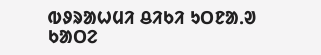ᱵᱽᱨᱟᱦᱢᱤ ᱪᱤᱠᱤ ᱩᱛᱱᱟᱹᱣ ᱠᱟᱛᱮ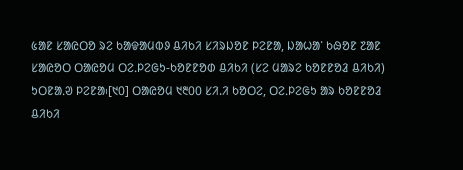᱕ᱟᱱ ᱥᱟᱭᱛᱚ ᱨᱮ ᱠᱟᱫᱟᱢᱵᱽ ᱪᱤᱠᱤ ᱥᱤᱨᱡᱚᱱ ᱞᱮᱱᱟ, ᱡᱟᱦᱟᱸ ᱠᱷᱚᱱ ᱗ᱟᱱ ᱥᱟᱭᱚᱛ ᱛᱟᱭᱚᱢ ᱛᱮᱹᱞᱮᱜᱩ-ᱠᱚᱱᱱᱚᱰ ᱪᱤᱠᱤ (ᱥᱮ ᱢᱟᱨᱮ ᱠᱚᱱᱱᱚᱲ ᱪᱤᱠᱤ) ᱩᱛᱱᱟᱹᱣ ᱞᱮᱱᱟ᱾[᱑᱐] ᱛᱟᱭᱚᱢ ᱑᱓᱐᱐ ᱥᱤ.ᱤ ᱠᱚᱛᱮ, ᱛᱮᱹᱞᱮᱜᱩ ᱟᱨ ᱠᱚᱱᱱᱚᱲ ᱪᱤᱠᱤ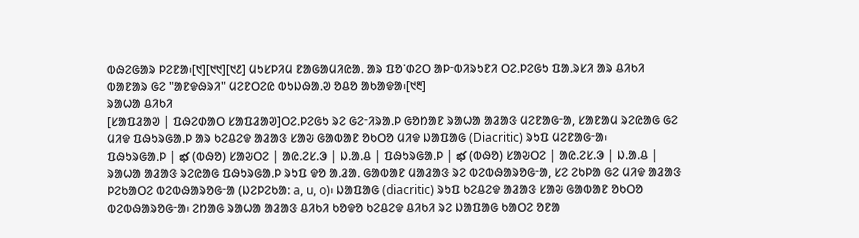ᱵᱷᱮᱜᱟᱨ ᱞᱮᱱᱟ᱾[᱑][᱑᱑][᱑᱒] ᱢᱩᱥᱞᱤᱢ ᱱᱟᱜᱟᱢᱤᱭᱟᱹ ᱟᱨ ᱯᱚᱸᱰᱮᱛ ᱟᱞᱼᱵᱤᱨᱩᱱᱤ ᱛᱮᱹᱞᱮᱜᱩ ᱯᱟᱹᱨᱥᱤ ᱟᱨ ᱪᱤᱠᱤ ᱵᱟᱱᱟᱨ ᱜᱮ "ᱟᱱᱫᱷᱨᱤ" ᱢᱮᱱᱛᱮᱭ ᱵᱩᱡᱷᱟᱹᱣ ᱚᱪᱚ ᱟᱠᱟᱫᱟ᱾[᱑᱓]
ᱨᱟᱦᱟ ᱪᱤᱠᱤ
[ᱥᱟᱯᱲᱟᱣ | ᱯᱷᱮᱰᱟᱛ ᱥᱟᱯᱲᱟᱣ]ᱛᱮᱹᱞᱮᱜᱩ ᱨᱮ ᱜᱮᱼᱤᱨᱟᱹᱞ ᱜᱚᱴᱟᱱ ᱨᱟᱦᱟ ᱟᱲᱟᱝ ᱢᱮᱱᱟᱜᱼᱟ, ᱥᱟᱱᱟᱢ ᱨᱮᱭᱟᱜ ᱜᱮ ᱢᱤᱫ ᱯᱷᱩᱨᱜᱟᱹᱞ ᱟᱨ ᱠᱮᱪᱮᱫ ᱟᱲᱟᱝ ᱥᱟᱶ ᱜᱟᱵᱟᱱ ᱚᱠᱛᱚ ᱢᱤᱫ ᱡᱟᱯᱟᱜ (Diacritic) ᱨᱩᱯ ᱢᱮᱱᱟᱜᱼᱟ᱾
ᱯᱷᱩᱨᱜᱟᱹᱞ | భ (ᱵᱷᱚ) ᱥᱟᱶᱛᱮ | ᱟᱭ.ᱮᱥ.ᱳ | ᱡ.ᱟ.ᱪ | ᱯᱷᱩᱨᱜᱟᱹᱞ | భ (ᱵᱷᱚ) ᱥᱟᱶᱛᱮ | ᱟᱭ.ᱮᱥ.ᱳ | ᱡ.ᱟ.ᱪ |
ᱨᱟᱦᱟ ᱟᱲᱟᱝ ᱨᱮᱭᱟᱜ ᱯᱷᱩᱨᱜᱟᱹᱞ ᱨᱩᱯ ᱫᱚ ᱟᱹᱲᱟᱹ ᱜᱟᱵᱟᱱ ᱢᱟᱲᱟᱝ ᱨᱮ ᱵᱮᱵᱷᱟᱨᱚᱜᱼᱟ, ᱥᱮ ᱮᱠᱞᱟ ᱜᱮ ᱢᱤᱫ ᱟᱲᱟᱝ ᱞᱮᱠᱟᱛᱮ ᱵᱮᱵᱷᱟᱨᱚᱜᱼᱟ (ᱡᱮᱞᱮᱠᱟ: a, u, o)᱾ ᱡᱟᱯᱟᱜ (diacritic) ᱨᱩᱯ ᱠᱮᱪᱮᱫ ᱟᱲᱟᱝ ᱥᱟᱶ ᱜᱟᱵᱟᱱ ᱚᱠᱛᱚ ᱵᱮᱵᱷᱟᱨᱚᱜᱼᱟ᱾ ᱮᱴᱟᱜ ᱨᱟᱦᱟ ᱟᱲᱟᱝ ᱪᱤᱠᱤ ᱠᱚᱫᱚ ᱠᱮᱪᱮᱫ ᱪᱤᱠᱤ ᱨᱮ ᱡᱟᱯᱟᱜ ᱠᱟᱛᱮ ᱚᱱᱟ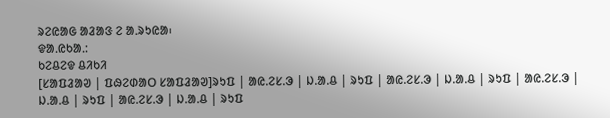ᱨᱮᱭᱟᱜ ᱟᱲᱟᱝ ᱮ ᱟᱹᱨᱩᱭᱟ᱾
ᱫᱟᱹᱭᱠᱟᱹ:
ᱠᱮᱪᱮᱫ ᱪᱤᱠᱤ
[ᱥᱟᱯᱲᱟᱣ | ᱯᱷᱮᱰᱟᱛ ᱥᱟᱯᱲᱟᱣ]ᱨᱩᱯ | ᱟᱭ.ᱮᱥ.ᱳ | ᱡ.ᱟ.ᱪ | ᱨᱩᱯ | ᱟᱭ.ᱮᱥ.ᱳ | ᱡ.ᱟ.ᱪ | ᱨᱩᱯ | ᱟᱭ.ᱮᱥ.ᱳ | ᱡ.ᱟ.ᱪ | ᱨᱩᱯ | ᱟᱭ.ᱮᱥ.ᱳ | ᱡ.ᱟ.ᱪ | ᱨᱩᱯ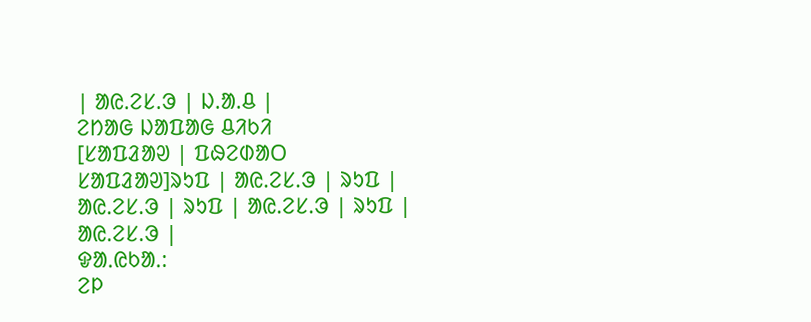| ᱟᱭ.ᱮᱥ.ᱳ | ᱡ.ᱟ.ᱪ |
ᱮᱴᱟᱜ ᱡᱟᱯᱟᱜ ᱪᱤᱠᱤ
[ᱥᱟᱯᱲᱟᱣ | ᱯᱷᱮᱰᱟᱛ ᱥᱟᱯᱲᱟᱣ]ᱨᱩᱯ | ᱟᱭ.ᱮᱥ.ᱳ | ᱨᱩᱯ | ᱟᱭ.ᱮᱥ.ᱳ | ᱨᱩᱯ | ᱟᱭ.ᱮᱥ.ᱳ | ᱨᱩᱯ | ᱟᱭ.ᱮᱥ.ᱳ |
ᱫᱟᱹᱭᱠᱟᱹ:
ᱮᱞ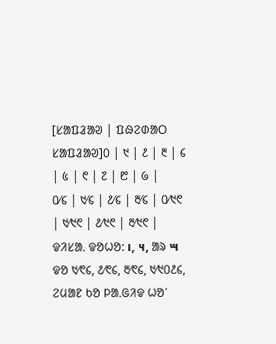[ᱥᱟᱯᱲᱟᱣ | ᱯᱷᱮᱰᱟᱛ ᱥᱟᱯᱲᱟᱣ]᱐ | ᱑ | ᱒ | ᱓ | ᱔ | ᱕ | ᱖ | ᱗ | ᱘ | ᱙ |
᱐⁄᱔ | ᱑⁄᱔ | ᱒⁄᱔ | ᱓⁄᱔ | ᱐⁄᱑᱖ | ᱑⁄᱑᱖ | ᱒⁄᱑᱖ | ᱓⁄᱑᱖ |
ᱫᱤᱥᱟᱹ ᱫᱚᱦᱚ: ౹, ౺, ᱟᱨ ౻ ᱫᱚ ᱑⁄᱖᱔, ᱒⁄᱖᱔, ᱓⁄᱖᱔, ᱑⁄᱑᱐᱒᱔, ᱮᱢᱟᱱ ᱠᱚ ᱞᱟᱹᱜᱤᱫ ᱦᱚᱸ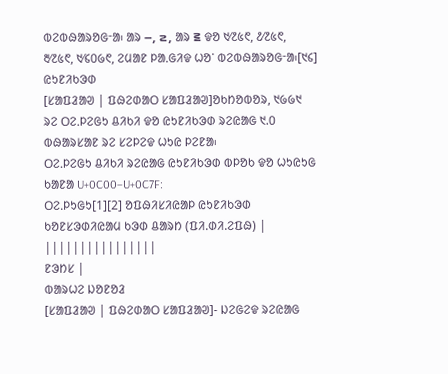ᱵᱮᱵᱷᱟᱨᱚᱜᱼᱟ᱾ ᱟᱨ ౼, ౽, ᱟᱨ ౾ ᱫᱚ ᱑⁄᱒᱕᱖, ᱒⁄᱒᱕᱖, ᱓⁄᱒᱕᱖, ᱑⁄᱔᱐᱙᱖, ᱮᱢᱟᱱ ᱞᱟᱹᱜᱤᱫ ᱦᱚᱸ ᱵᱮᱵᱷᱟᱨᱚᱜᱼᱟ᱾[᱑᱔]
ᱭᱩᱱᱤᱠᱳᱰ
[ᱥᱟᱯᱲᱟᱣ | ᱯᱷᱮᱰᱟᱛ ᱥᱟᱯᱲᱟᱣ]ᱚᱠᱴᱚᱵᱚᱨ, ᱑᱙᱙᱑ ᱨᱮ ᱛᱮᱹᱞᱮᱜᱩ ᱪᱤᱠᱤ ᱫᱚ ᱭᱩᱱᱤᱠᱳᱰ ᱨᱮᱭᱟᱜ ᱑.᱐ ᱵᱷᱟᱨᱥᱟᱱ ᱨᱮ ᱥᱮᱞᱮᱫ ᱦᱩᱭ ᱞᱮᱱᱟ᱾
ᱛᱮᱹᱞᱮᱜᱩ ᱪᱤᱠᱤ ᱨᱮᱭᱟᱜ ᱭᱩᱱᱤᱠᱳᱰ ᱵᱞᱚᱠ ᱫᱚ ᱦᱩᱭᱩᱜ ᱠᱟᱱᱟ U+0C00–U+0C7F:
ᱛᱮᱹᱞᱩᱜᱩ[1][2] ᱚᱯᱷᱤᱥᱤᱭᱟᱞ ᱭᱩᱱᱤᱠᱳᱰ ᱠᱚᱱᱥᱳᱰᱤᱭᱟᱢ ᱠᱳᱰ ᱪᱟᱨᱴ (ᱯᱤ.ᱰᱤ.ᱮᱯᱷ) | ||||||||||||||||
ᱱᱳᱴᱥ |
ᱵᱟᱨᱦᱮ ᱡᱚᱱᱚᱲ
[ᱥᱟᱯᱲᱟᱣ | ᱯᱷᱮᱰᱟᱛ ᱥᱟᱯᱲᱟᱣ]- ᱡᱮᱜᱮᱫ ᱨᱮᱭᱟᱜ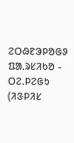ᱮᱛᱷᱱᱳᱞᱚᱜᱽ ᱯᱟᱹᱨᱥᱤᱠᱚ - ᱛᱮᱹᱞᱮᱜᱩ (ᱤᱝᱞᱤᱥ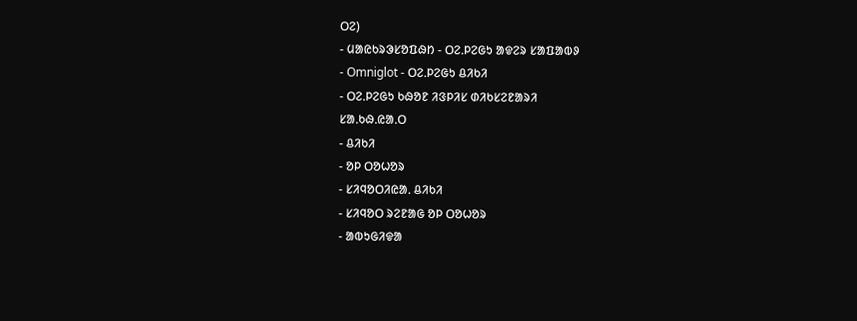ᱛᱮ)
- ᱢᱟᱭᱠᱨᱳᱥᱚᱯᱷᱴ - ᱛᱮᱹᱞᱮᱜᱩ ᱟᱫᱮᱨ ᱥᱟᱯᱟᱵᱽ
- Omniglot - ᱛᱮᱹᱞᱮᱜᱩ ᱪᱤᱠᱤ
- ᱛᱮᱹᱞᱮᱜᱩ ᱠᱷᱚᱱ ᱤᱝᱞᱤᱥ ᱰᱤᱠᱥᱮᱱᱟᱨᱤ
ᱥᱟᱹᱠᱷᱹᱭᱟᱹᱛ
- ᱪᱤᱠᱤ
- ᱚᱞ ᱛᱚᱦᱚᱨ
- ᱥᱤᱧᱚᱛᱤᱭᱟᱹ ᱪᱤᱠᱤ
- ᱥᱤᱧᱚᱛ ᱨᱮᱱᱟᱜ ᱚᱞ ᱛᱚᱦᱚᱨ
- ᱟᱵᱩᱜᱤᱫᱟ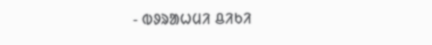- ᱵᱽᱨᱟᱦᱢᱤ ᱪᱤᱠᱤ